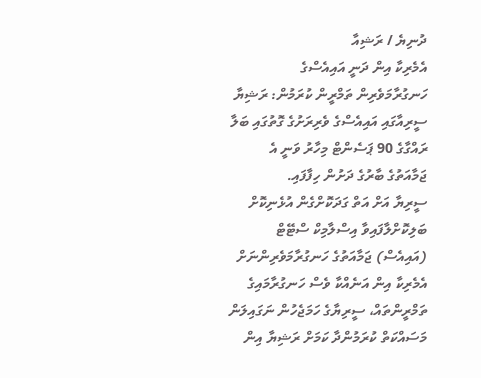ދުނިޔެ / ރަޝިއާ
އެމެރިކާ އިން ދަނީ އައިއެސްގެ ހަނގުރާމަވެރިން ތަމްރީން ކުރަމުން: ރަޝިޔާ
ސީރިއާގައި އައިއެސްގެ ވެރިރަށުގެ ގޮތުގައި ބަލާ ރައްގާގެ 90 ޕަސެންޓް މިހާރު ވަނީ އެ ޖަމާއަތުގެ ބާރުގެ ދަށުން ހިފާފައި.
ސީރިޔާ އަށް އަތް ގަދަކޮށްގެން އުޅެނިކޮށް ބަލިކޮށްލާފައިވާ އިސްލާމިކް ސްޓޭޓް (އައިއެސް) ޖަމާއަތުގެ ހަނގުރާމަވެރިންނަށް އެމެރިކާ އިން އަނެއްކާ ވެސް ހަނގުރާމައިގެ ތަމްރީންތައް، ސީރިޔާގެ ހަމަޖެހުން ނަގައިލަން މަސައްކަތް ކުރަމުންދާ ކަމަށް ރަޝިޔާ އިން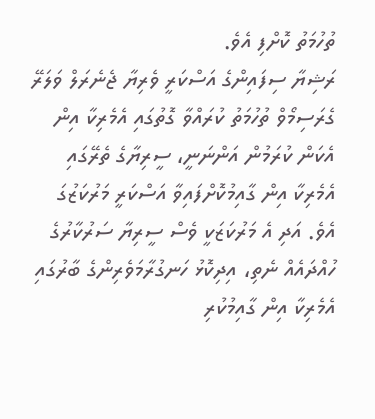ތުހުމަތު ކޮށްފި އެވެ.
ރަޝިޔާ ސިފައިންގެ އަސްކަރީ ވެރިޔާ ޖެނެރަލް ވަލަރޭ ގެރަސިމޯވް ތުހުމަތު ކުރައްވާ ގޮތުގައި އެމެރިކާ އިން އެކަން ކުރަމުން އަންނަނީ، ސީރިޔާގެ ތެރޭގައި އެމެރިކާ އިން ގާއިމުކޮށްފައިވާ އަސްކަރީ މަރުކަޒުގަ އެވެ. އަދި އެ މަރުކަޒަކީ ވެސް ސީރިޔާ ސަރުކާރުގެ ހުއްދައެއް ނެތި، އިދިކޮޅު ހަނގުރާމަވެރިންގެ ބާރުގައި އެމެރިކާ އިން ގާއިމުކުރި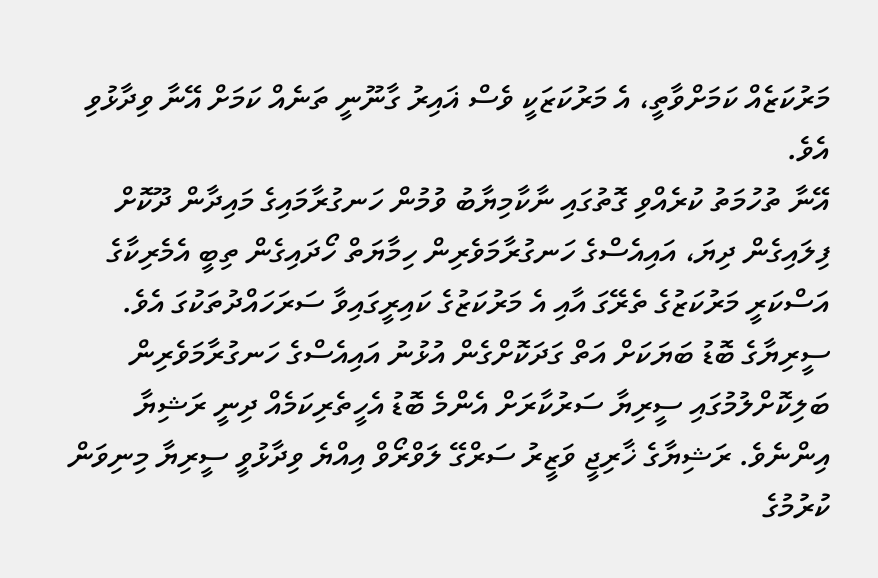މަރުކަޒެއް ކަމަށްވާތީ، އެ މަރުކަޒަކީ ވެސް ޣައިރު ގާނޫނީ ތަނެއް ކަމަށް އޭނާ ވިދާޅުވި އެވެ.
އޭނާ ތުހުމަތު ކުރެއްވި ގޮތުގައި ނާކާމިޔާބު ވުމުން ހަނގުރާމައިގެ މައިދާން ދޫކޮށް ފިލައިގެން ދިޔަ، އައިއެސްގެ ހަނގުރާމަވެރިން ހިމާޔަތް ހޯދައިގެން ތިބީ އެމެރިކާގެ އަސްކަރީ މަރުކަޒުގެ ތެރޭގަ އާއި އެ މަރުކަޒުގެ ކައިރީގައިވާ ސަރަހައްދުތަކުގަ އެވެ.
ސީރިޔާގެ ބޮޑު ބަޔަކަށް އަތް ގަދަކޮށްގެން އުޅުނު އައިއެސްގެ ހަނގުރާމަވެރިން ބަލިކޮށްލުމުގައި ސީރިޔާ ސަރުކާރަށް އެންމެ ބޮޑު އެހީތެރިކަމެއް ދިނީ ރަޝިޔާ އިންނެވެ. ރަޝިޔާގެ ޚާރިޖީ ވަޒީރު ސަރްގޭ ލަވްރޯވް އިއްޔެ ވިދާޅުވީ ސީރިޔާ މިނިވަން ކުރުމުގެ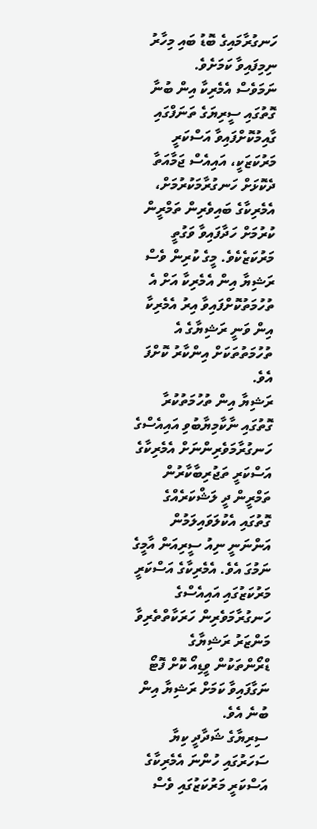ހަނގުރާމައިގެ ބޮޑު ބައި މިހާރު ނިމިފައިވާ ކަމަށެވެ.
ނަމަވެސް އެމެރިކާ އިން ބުނާ ގޮތުގައި ސީރިޔަގެ ތަނަފްގައި ގާއިމުކޮށްފައިވާ އަސްކަރީ މަރުކަޒަކީ، އައިއެސް ޖަމާއަތާ ދެކޮޅަށް ހަނގުރާމަކުރުމަށް، އެމެރިކާގެ ބައިވެރިން ތަމްރީން ކުރުމަށް ހަދާފައިވާ ވަގުތީ މަރުކަޒެކެވެ. މީގެ ކުރިން ވެސް ރަޝިޔާ އިން އެމެރިކާ އަށް އެ ތުހުމަތުކޮށްފައިވާ އިރު އެމެރިކާ އިން ވަނީ ރަޝިޔާގެ އެ ތުހުމަތުތަކަށް އިންކާރު ކޮށްފަ އެވެ.
ރަޝިޔާ އިން ތުހުމަތުކުރާ ގޮތުގައި ނާކާމިޔާބުވި އައިއެސްގެ ހަނގުރާމަވެރިންނަށް އެމެރިކާގެ އަސްކަރީ ތަޖުރިބާކާރުން ތަމްރީން ދީ ލަޝްކަރެއްގެ ގޮތުގައި އެކުލަވައިލަމުން އަންނަނީ ނިއު ސީރިއަން އާމީގެ ނަމުގަ އެވެ. އެމެރިކާގެ އަސްކަރީ މަރުކަޒުގައި އައިއެސްގެ ހަނގުރާމަވެރިން ހަރަކާތްތެރިވާ މަންޒަރު ރަޝިޔާގެ ޑްރޯންތަކުން ވީޑިއޯ ކޮށް ފޮޓޯ ނަގާފައިވާ ކަމަށް ރަޝިޔާ އިން ބުނެ އެވެ.
ސިރިޔާގެ ޝަދާދީ ކިޔާ ސަހަރުގައި ހުންނަ އެމެރިކާގެ އަސްކަރީ މަރުކަޒުގައި ވެސް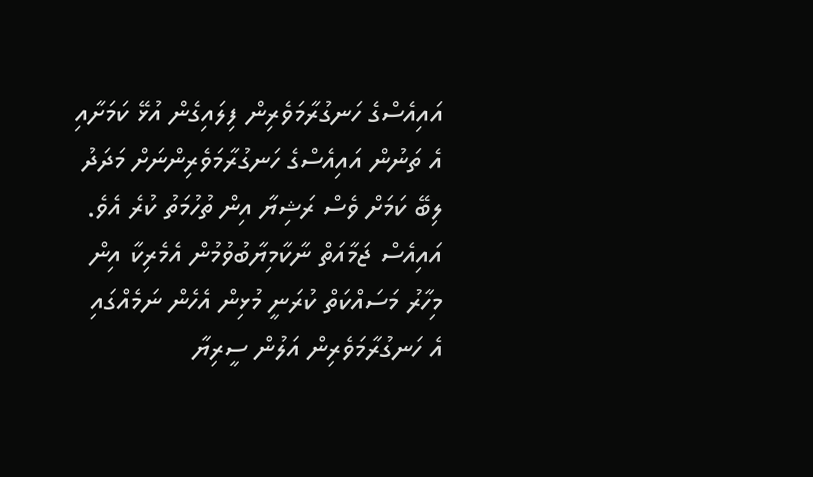އައިއެސްގެ ހަނގުރާމަވެރިން ފިލައިގެން އުޅޭ ކަމަށާއި އެ ތަނުން އައިއެސްގެ ހަނގުރާމަވެރިންނަށް މަދަދު ލިބޭ ކަމަށް ވެސް ރަޝިޔާ އިން ތުހުމަތު ކުރެ އެވެ. އައިއެސް ޖަމާއަތް ނާކާމިޔާބުވުމުން އެމެރިކާ އިން މިހާރު މަސައްކަތް ކުރަނީ މުޅިން އެހެން ނަމެއްގައި އެ ހަނގުރާމަވެރިން އަލުން ސީރިޔާ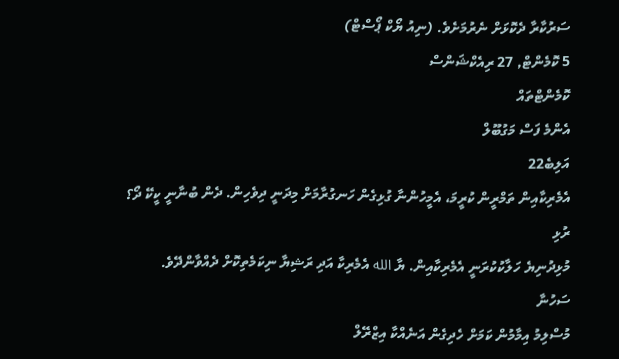ސަރުކާރާ ދެކޮޅަށް ނެރުމަށެވެ. (ނިއު ޔޯކް ޕޯސްޓް)
5 ކޮމެންޓް, 27 ރިއެކްޝަންސް
ކޮމެންޓްތައް
އެންމެ ފަސް މަގުބޫލް
އަލިބެ22
އެމެރިކާއިން ތަމްރީން ކުރީމަ، އެމީހުންނާ ގުޅިގެން ހަނގުރާމަށް މިދަނީ ދިވެހިން. ދެން ބުނާނީ ކީކޭ ދޯ؟
ރުޅި
މުޅިދުނިޔެ ހަލާކުކުރަނީ އެމެރިކާއިން. ޔާ الله އެމެރިކާ އަދި ރަޝިޔާ ނިކަމެތިކޮށް ދެއްވާންދޭވެ.
ސަހުނާ
މުސްލިމު އިމާމުން ކަމަށް ހެދިގެން އަނެއްކާ އިޒްރޭލް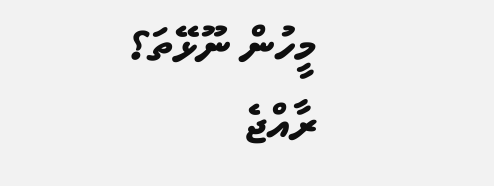މީހުން ނޫޅޭތަ؟
ރާއްޖެ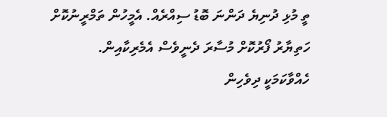ތީ މުޅި ދުނިޔެ ދަންނަ ބޮޑު ސިއްރެއް. އެމީހުން ތަމްރީނުކޮށް ހަތިޔާރު ފޯރުކޮށް މުސާރަ ދެނީވެސް އެމެރިކާއިން.
ހެއްވާކަމަކީ ދިވެހިން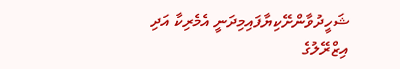ޝަހީދުވާންށޭކިޔާފައިމިދަނީ އެމެރިކާ އަދި އިޒްރޭލުގެ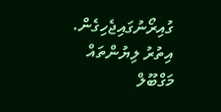ގުއިރޯނުގައިޖެހިގެން.
އިތުރު ލިޔުންތައް
މަގްބޫލް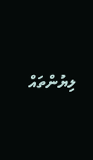ލިޔުންތައް